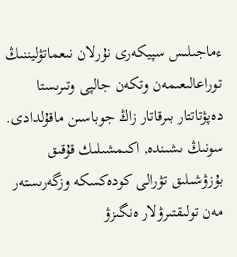ءماجىلىس سپيكەرى نۇرلان نىعماتۋليننىڭ توراعالىعىمەن وتكەن جالپى وتىرىستا دەپۋتاتتار بىرقاتار زاڭ جوباسىن ماقۇلدادى. سونىڭ ىشىندە, اكىمشىلىك قۇقىق بۇزۋشىلىق تۋرالى كودەكسكە وزگەرىستەر مەن تولىقتىرۋلار ەنگىزۋ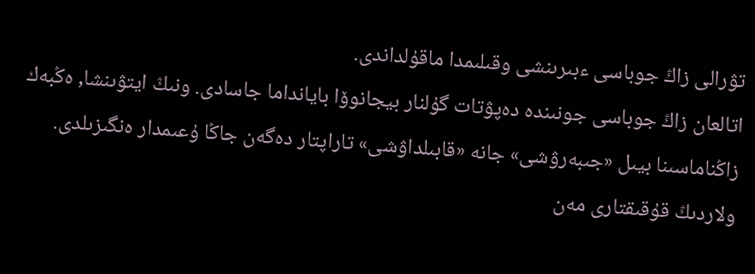تۋرالى زاڭ جوباسى ءبىرىنشى وقىلىمدا ماقۇلداندى.
اتالعان زاڭ جوباسى جونىندە دەپۋتات گۇلنار بيجانوۆا بايانداما جاسادى. ونىڭ ايتۋىنشا, ەڭبەك زاڭناماسىنا بيىل «جىبەرۋشى» جانە «قابىلداۋشى» تاراپتار دەگەن جاڭا ۇعىمدار ەنگىزىلدى. ولاردىڭ قۇقىقتارى مەن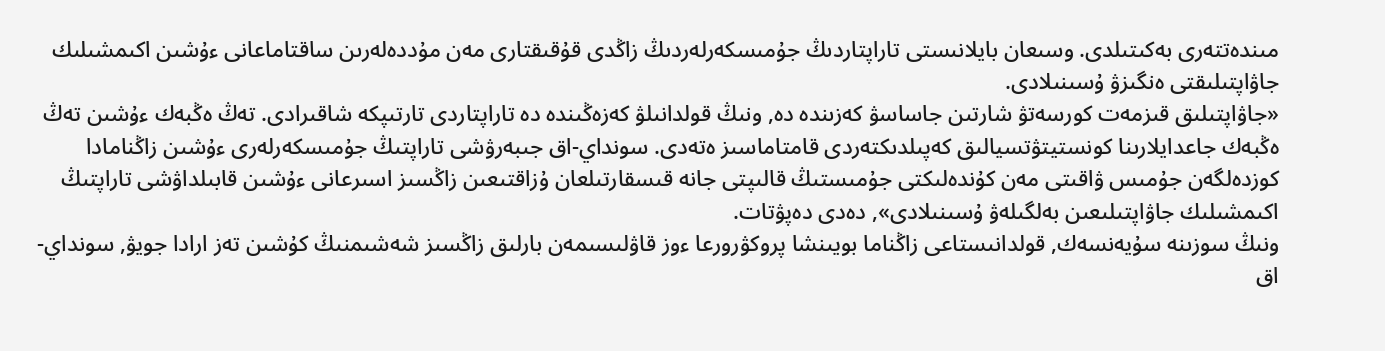مىندەتتەرى بەكىتىلدى. وسىعان بايلانىستى تاراپتاردىڭ جۇمىسكەرلەردىڭ زاڭدى قۇقىقتارى مەن مۇددەلەرىن ساقتاماعانى ءۇشىن اكىمشىلىك جاۋاپتىلىقتى ەنگىزۋ ۇسىنىلادى.
«جاۋاپتىلىق قىزمەت كورسەتۋ شارتىن جاساسۋ كەزىندە دە, ونىڭ قولدانىلۋ كەزەڭىندە دە تاراپتاردى تارتىپكە شاقىرادى. تەڭ ەڭبەك ءۇشىن تەڭ ەڭبەك جاعدايلارىنا كونستيتۋتسيالىق كەپىلدىكتەردى قامتاماسىز ەتەدى. سونداي-اق جىبەرۋشى تاراپتىڭ جۇمىسكەرلەرى ءۇشىن زاڭنامادا كوزدەلگەن جۇمىس ۋاقىتى مەن كۇندەلىكتى جۇمىستىڭ قالىپتى جانە قىسقارتىلعان ۇزاقتىعىن زاڭسىز اسىرعانى ءۇشىن قابىلداۋشى تاراپتىڭ اكىمشىلىك جاۋاپتىلىعىن بەلگىلەۋ ۇسىنىلادى», دەدى دەپۋتات.
ونىڭ سوزىنە سۇيەنسەك, قولدانىستاعى زاڭناما بويىنشا پروكۋرورعا ءوز قاۋلىسىمەن بارلىق زاڭسىز شەشىمنىڭ كۇشىن تەز ارادا جويۋ, سونداي-اق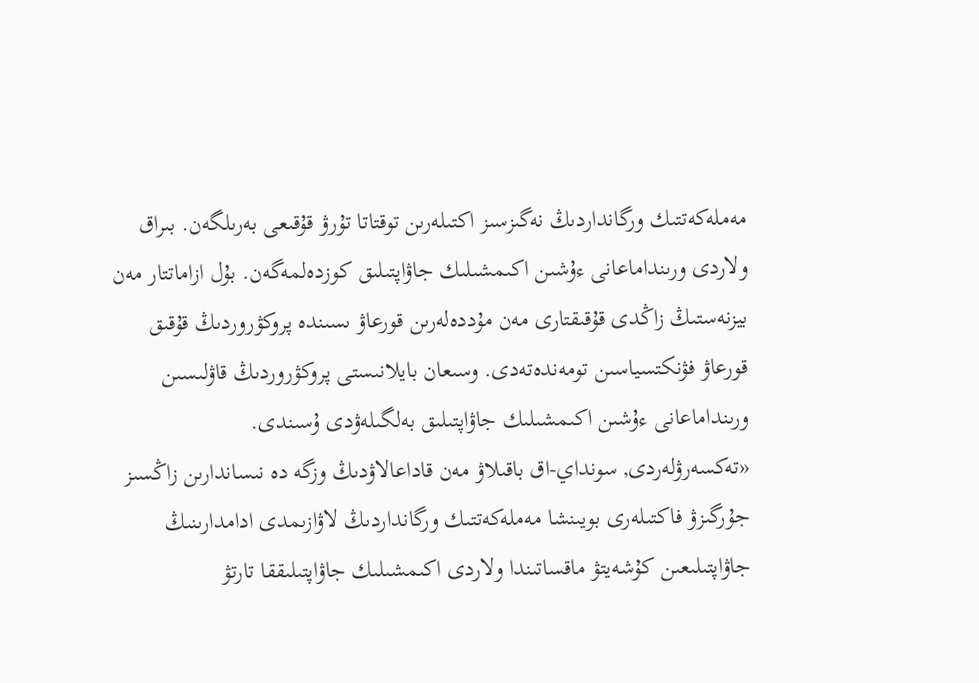مەملەكەتتىك ورگانداردىڭ نەگىزسىز اكتىلەرىن توقتاتا تۇرۋ قۇقىعى بەرىلگەن. بىراق ولاردى ورىنداماعانى ءۇشىن اكىمشىلىك جاۋاپتىلىق كوزدەلمەگەن. بۇل ازاماتتار مەن بيزنەستىڭ زاڭدى قۇقىقتارى مەن مۇددەلەرىن قورعاۋ ىسىندە پروكۋروردىڭ قۇقىق قورعاۋ فۋنكتسياسىن تومەندەتەدى. وسىعان بايلانىستى پروكۋروردىڭ قاۋلىسىن ورىنداماعانى ءۇشىن اكىمشىلىك جاۋاپتىلىق بەلگىلەۋدى ۇسىندى.
«تەكسەرۋلەردى, سونداي-اق باقىلاۋ مەن قاداعالاۋدىڭ وزگە دە نىساندارىن زاڭسىز جۇرگىزۋ فاكتىلەرى بويىنشا مەملەكەتتىك ورگانداردىڭ لاۋازىمدى ادامدارىنىڭ جاۋاپتىلىعىن كۇشەيتۋ ماقساتىندا ولاردى اكىمشىلىك جاۋاپتىلىققا تارتۋ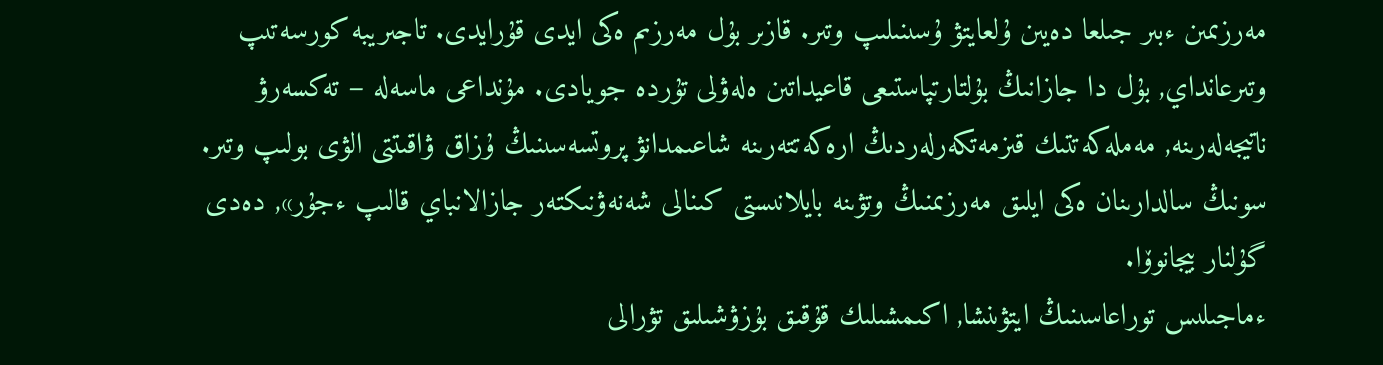مەرزىمىن ءبىر جىلعا دەيىن ۇلعايتۋ ۇسىنىلىپ وتىر. قازىر بۇل مەرزىم ەكى ايدى قۇرايدى. تاجىريبە كورسەتىپ وتىرعانداي, بۇل دا جازانىڭ بۇلتارتپاستىعى قاعيداتىن ەلەۋلى تۇردە جويادى. مۇنداعى ماسەلە – تەكسەرۋ ناتيجەلەرىنە, مەملەكەتتىك قىزمەتكەرلەردىڭ ارەكەتتەرىنە شاعىمدانۋ پروتسەسىنىڭ ۇزاق ۋاقىتتى الۋى بولىپ وتىر. سونىڭ سالدارىنان ەكى ايلىق مەرزىمنىڭ وتۋىنە بايلانىستى كىنالى شەنەۋنىكتەر جازالانباي قالىپ ءجۇر», دەدى گۇلنار بيجانوۆا.
ءماجىلىس توراعاسىنىڭ ايتۋىنشا, اكىمشىلىك قۇقىق بۇزۋشىلىق تۋرالى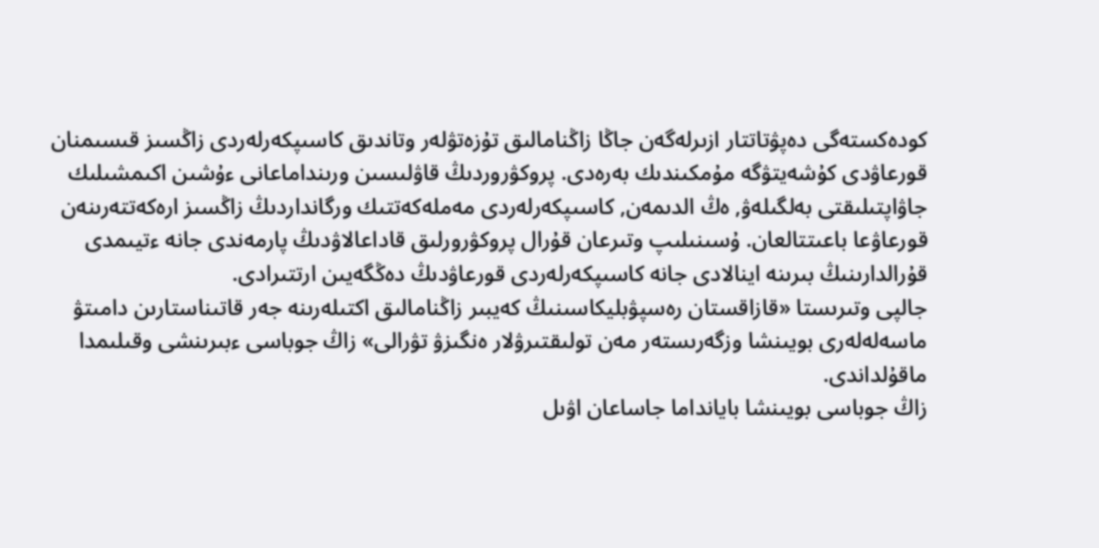كودەكستەگى دەپۋتاتتار ازىرلەگەن جاڭا زاڭنامالىق تۇزەتۋلەر وتاندىق كاسىپكەرلەردى زاڭسىز قىسىمنان قورعاۋدى كۇشەيتۋگە مۇمكىندىك بەرەدى. پروكۋروردىڭ قاۋلىسىن ورىنداماعانى ءۇشىن اكىمشىلىك جاۋاپتىلىقتى بەلگىلەۋ, ەڭ الدىمەن, كاسىپكەرلەردى مەملەكەتتىك ورگانداردىڭ زاڭسىز ارەكەتتەرىنەن قورعاۋعا باعىتتالعان. ۇسىنىلىپ وتىرعان قۇرال پروكۋرورلىق قاداعالاۋدىڭ پارمەندى جانە ءتيىمدى قۇرالدارىنىڭ بىرىنە اينالادى جانە كاسىپكەرلەردى قورعاۋدىڭ دەڭگەيىن ارتتىرادى.
جالپى وتىرىستا «قازاقستان رەسپۋبليكاسىنىڭ كەيبىر زاڭنامالىق اكتىلەرىنە جەر قاتىناستارىن دامىتۋ ماسەلەلەرى بويىنشا وزگەرىستەر مەن تولىقتىرۋلار ەنگىزۋ تۋرالى» زاڭ جوباسى ءبىرىنشى وقىلىمدا ماقۇلداندى.
زاڭ جوباسى بويىنشا بايانداما جاساعان اۋىل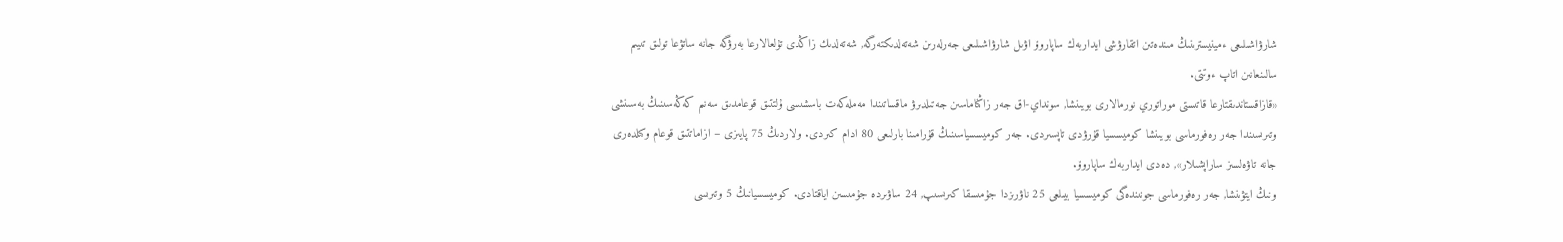شارۋاشىلىعى ءمينيسترىنىڭ مىندەتىن اتقارۋشى ايداربەك ساپاروۆ اۋىل شارۋاشىلىعى جەرلەرىن شەتەلدىكتەرگە, شەتەلدىك زاڭدى تۇلعالارعا بەرۋگە جانە ساتۋعا تولىق تىيىم سالىنعانىن اتاپ ءوتتى.
«قازاقستاندىقتارعا قاتىستى موراتوري نورمالارى بويىنشا, سونداي-اق جەر زاڭناماسىن جەتىلدىرۋ ماقساتىندا مەملەكەت باسشىسى ۇلتتىق قوعامدىق سەنىم كەڭەسىنىڭ بەسىنشى وتىرىسىندا جەر رەفورماسى بويىنشا كوميسسيا قۇرۋدى تاپسىردى. جەر كوميسسياسىنىڭ قۇرامىنا بارلىعى 80 ادام كىردى. ولاردىڭ 75 پايىزى – ازاماتتىق قوعام وكىلدەرى جانە تاۋەلسىز ساراپشىلار», دەدى ايداربەك ساپاروۆ.
ونىڭ ايتۋىنشا, جەر رەفورماسى جونىندەگى كوميسسيا بيىلعى 25 ناۋرىزدا جۇمىسقا كىرىسىپ, 24 ساۋىردە جۇمىسىن اياقتادى. كوميسسيانىڭ 5 وتىرىسى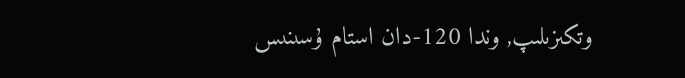وتكىزىلىپ, وندا 120-دان استام ۇسىنىس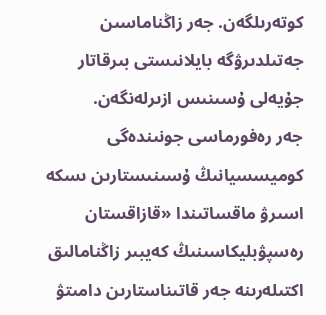كوتەرىلگەن. جەر زاڭناماسىن جەتىلدىرۋگە بايلانىستى بىرقاتار جۇيەلى ۇسىنىس ازىرلەنگەن.
جەر رەفورماسى جونىندەگى كوميسسيانىڭ ۇسىنىستارىن ىسكە اسىرۋ ماقساتىندا «قازاقستان رەسپۋبليكاسىنىڭ كەيبىر زاڭنامالىق اكتىلەرىنە جەر قاتىناستارىن دامىتۋ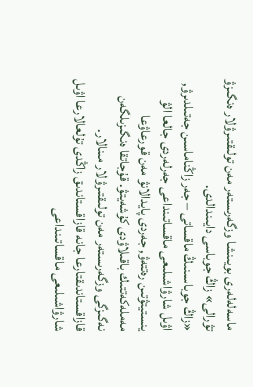ماسەلەلەرى بويىنشا وزگەرىستەر مەن تولىقتىرۋلار ەنگىزۋ تۋرالى» زاڭ جوباسى دايىندالدى.
«زاڭ جوباسىنىڭ ماقساتى – جەر زاڭناماسىن جەتىلدىرۋ, اۋىل شارۋاشىلىعى ماقساتىنداعى جەرلەردى جالعا الۋ ينستيتۋتىن رەتتەۋ, جەردى پايدالانۋ مەن قورعاۋعا مەملەكەتتىك باقىلاۋدى كۇشەيتۋ. قۇجاتقا ەنگىزىلگەن نەگىزگى وزگەرىستەر مەن تولىقتىرۋلار مىنالار.
قازاقستاندىقتارعا جانە قازاقستاندىق زاڭدى تۇلعالارعا اۋىل شارۋاشىلىعى ماقساتىنداعى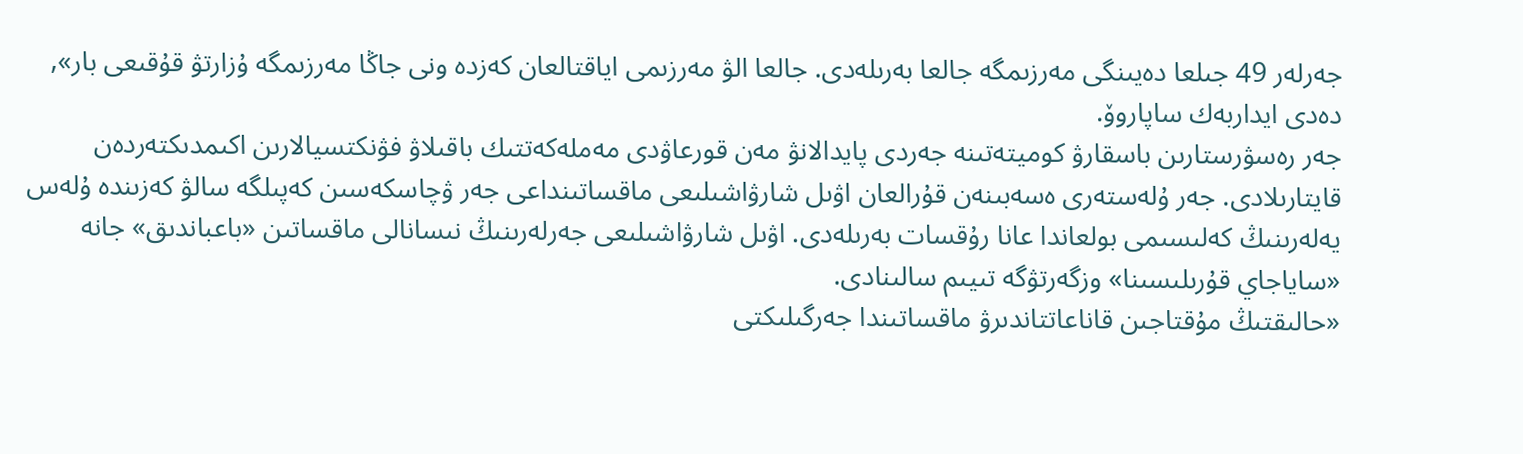جەرلەر 49 جىلعا دەيىنگى مەرزىمگە جالعا بەرىلەدى. جالعا الۋ مەرزىمى اياقتالعان كەزدە ونى جاڭا مەرزىمگە ۇزارتۋ قۇقىعى بار», دەدى ايداربەك ساپاروۆ.
جەر رەسۋرستارىن باسقارۋ كوميتەتىنە جەردى پايدالانۋ مەن قورعاۋدى مەملەكەتتىك باقىلاۋ فۋنكتسيالارىن اكىمدىكتەردەن قايتارىلادى. جەر ۇلەستەرى ەسەبىنەن قۇرالعان اۋىل شارۋاشىلىعى ماقساتىنداعى جەر ۋچاسكەسىن كەپىلگە سالۋ كەزىندە ۇلەس يەلەرىنىڭ كەلىسىمى بولعاندا عانا رۇقسات بەرىلەدى. اۋىل شارۋاشىلىعى جەرلەرىنىڭ نىسانالى ماقساتىن «باعباندىق» جانە «ساياجاي قۇرىلىسىنا» وزگەرتۋگە تىيىم سالىنادى.
«حالىقتىڭ مۇقتاجىن قاناعاتتاندىرۋ ماقساتىندا جەرگىلىكتى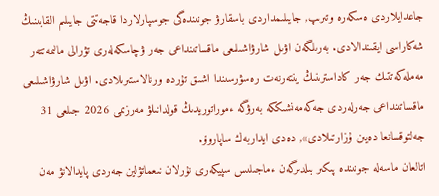جاعدايلاردى ەسكەرە وتىرىپ, جايىلىمداردى باسقارۋ جونىندەگى جوسپارلاردا قاجەتتى جايىلىم القابىنىڭ شەكاراسى ايقىندالادى. بەرىلگەن اۋىل شارۋاشىلىعى ماقساتىنداعى جەر ۋچاسكەلەرى تۋرالى مالىمەتتەر مەملەكەتتىك جەر كاداسترىنىڭ ينتەرنەت رەسۋرسىندا اشىق تۇردە ورنالاستىرىلادى. اۋىل شارۋاشىلىعى ماقساتىنداعى جەرلەردى جەكەمەنشىككە بەرۋگە ءموراتوريدىڭ قولدانىلۋ مەرزىمى 2026 جىلعى 31 جەلتوقسانعا دەيىن ۇزارتىلادى», دەدى ايداربەك ساپاروۆ.
اتالعان ماسەلە جونىندە پىكىر بىلدىرگەن ءماجىلىس سپيكەرى نۇرلان نىعماتۋلين جەردى پايدالانۋ مەن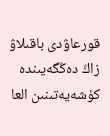قورعاۋدى باقىلاۋ زاڭ دەڭگەيىندە كۇشەيەتىنىن العا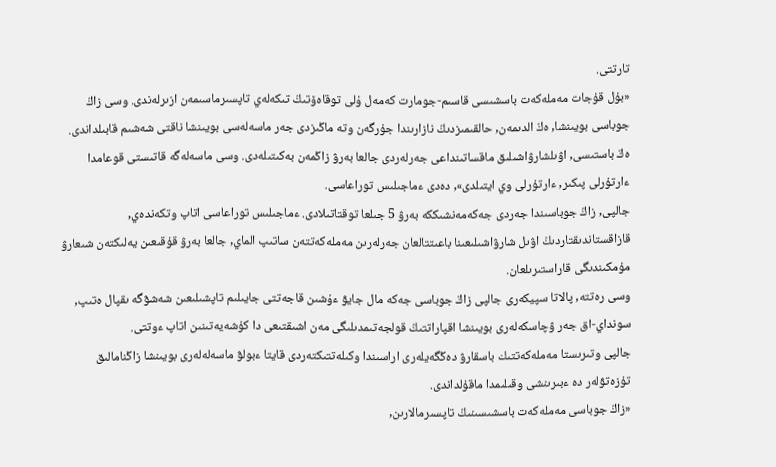تارتتى.
«بۇل قۇجات مەملەكەت باسشىسى قاسىم-جومارت كەمەل ۇلى توقاەۆتىڭ تىكەلەي تاپسىرماسىمەن ازىرلەندى. وسى زاڭ جوباسى بويىنشا, ەڭ الدىمەن, حالقىمىزدىڭ نازارىندا جۇرگەن وتە ماڭىزدى جەر ماسەلەسى بويىنشا ناقتى شەشىم قابىلداندى. ەڭ باستىسى, اۋىلشارۋاشىلىق ماقساتىنداعى جەرلەردى جالعا بەرۋ زاڭمەن بەكىتىلەدى. وسى ماسەلەگە قاتىستى قوعامدا ءارتۇرلى پىكىر, ءارتۇرلى وي ايتىلدى», دەدى ءماجىلىس توراعاسى.
جالپى, زاڭ جوباسىندا جەردى جەكەمەنشىككە بەرۋ 5 جىلعا توقتاتىلادى. ءماجىلىس توراعاسى اتاپ وتكەندەي, قازاقستاندىقتاردىڭ اۋىل شارۋاشىلىعىنا باعىتتالعان جەرلەرىن مەملەكەتتەن ساتىپ الماي, جالعا بەرۋ قۇقىعىن يەلىكتەن شىعارۋ مۇمكىندىگى قاراستىرىلعان.
وسى رەتتە, پالاتا سپيكەرى جالپى زاڭ جوباسى جەكە مال جايۋ ءۇشىن قاجەتتى جايىلىم تاپشىلىعىن شەشۋگە ىقپال ەتىپ, سونداي-اق جەر ۋچاسكەلەرى بويىنشا اقپاراتتىڭ قولجەتىمدىلىگى مەن اشىقتىعى دا كۇشەيەتىنىن اتاپ ءوتتى.
جالپى وتىرىستا مەملەكەتتىك باسقارۋ دەڭگەيلەرى اراسىندا وكىلەتتىكتەردى قايتا ءبولۋ ماسەلەلەرى بويىنشا زاڭنامالىق تۇزەتۋلەر دە ءبىرىنشى وقىلىمدا ماقۇلداندى.
«زاڭ جوباسى مەملەكەت باسشىسىنىڭ تاپسىرمالارىن,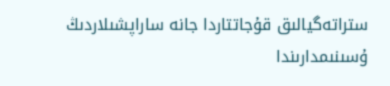ستراتەگيالىق قۇجاتتاردا جانە ساراپشىلاردىڭ ۇسىنىمدارىندا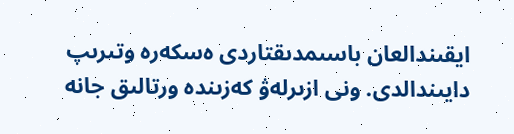ايقىندالعان باسىمدىقتاردى ەسكەرە وتىرىپ دايىندالدى. ونى ازىرلەۋ كەزىندە ورتالىق جانە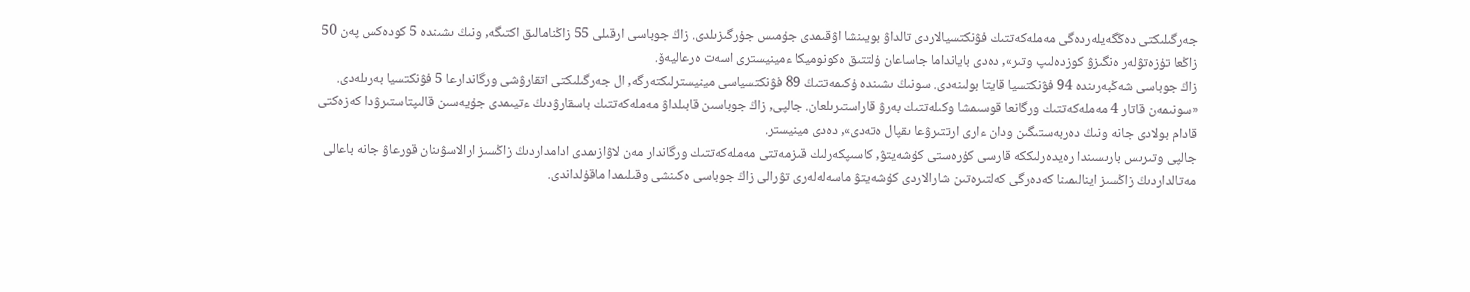جەرگىلىكتى دەڭگەيلەردەگى مەملەكەتتىك فۋنكتسيالاردى تالداۋ بويىنشا اۋقىمدى جۇمىس جۇرگىزىلدى. زاڭ جوباسى ارقىلى 55 زاڭنامالىق اكتىگە, ونىڭ ىشىندە 5 كودەكس پەن 50 زاڭعا تۇزەتۋلەر ەنگىزۋ كوزدەلىپ وتىر», دەدى بايانداما جاساعان ۇلتتىق ەكونوميكا ءمينيسترى اسەت ەرعاليەۆ.
زاڭ جوباسى شەڭبەرىندە 94 فۋنكتسيا قايتا بولىنەدى. سونىڭ ىشىندە ۇكىمەتتىڭ 89 فۋنكتسياسى مينيسترلىكتەرگە, ال جەرگىلىكتى اتقارۋشى ورگاندارعا 5 فۋنكتسيا بەرىلەدى.
«سونىمەن قاتار 4 مەملەكەتتىك ورگانعا قوسىمشا وكىلەتتىك بەرۋ قاراستىرىلعان. جالپى, زاڭ جوباسىن قابىلداۋ مەملەكەتتىك باسقارۋدىڭ ءتيىمدى جۇيەسىن قالىپتاستىرۋدا كەزەكتى قادام بولادى جانە ونىڭ دەربەستىگىن ودان ءارى ارتتىرۋعا ىقپال ەتەدى», دەدى مينيستر.
جالپى وتىرىس بارىسىندا رەيدەرلىككە قارسى كۇرەستى كۇشەيتۋ, كاسىپكەرلىك قىزمەتتى مەملەكەتتىك ورگاندار مەن لاۋازىمدى ادامداردىڭ زاڭسىز ارالاسۋىنان قورعاۋ جانە باعالى مەتالداردىڭ زاڭسىز اينالىمىنا كەدەرگى كەلتىرەتىن شارالاردى كۇشەيتۋ ماسەلەلەرى تۋرالى زاڭ جوباسى ەكىنشى وقىلىمدا ماقۇلداندى.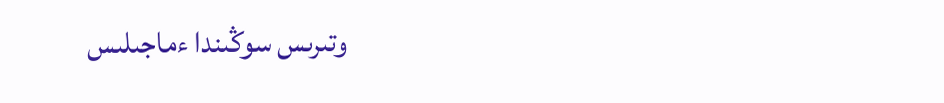وتىرىس سوڭىندا ءماجىلىس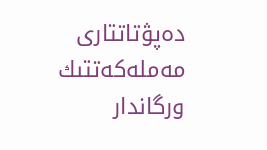دەپۋتاتتارى مەملەكەتتىك ورگاندار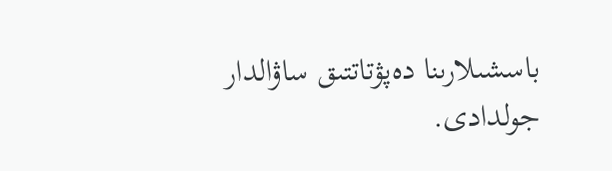باسشىلارىنا دەپۋتاتتىق ساۋالدار جولدادى.